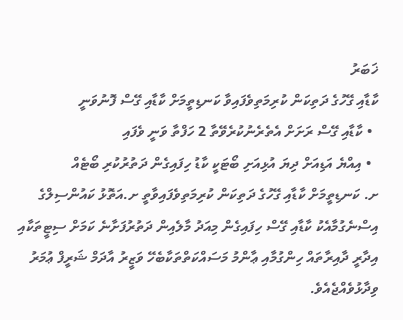ޚަބަރު
ކާޑާއި ގޭހުގެ ދަތިކަން ކުރިމަތިވެފައިވާ ކަނޑިތީމަށް ކާޑާއި ގޭސް ފޮނުވަނީ
  • ކާޑާއި ގޭސް ރަށަށް އެތެރެނުކުރެވޭތާ 2 ހަފްތާ ވަނީ ވެފައި
  • އިއްޔެ އަޑިއަށް ދިޔަ އުޅިއަށި ބޯޓަކީ ކާޑު ހިފައިގެން ދަތުރުކުރި ބޯޓެއް
ށ. ކަނޑިތީމަށް ކާޑާއި ގޭހުގެ ދަތިކަން ކުރިމަތިވެފައިވާތީ ށ.އަތޮޅު ކައުންސިލްގެ އިސްނެގުމާއެކު ކާޑާއި ގޭސް ހިފައިގެން މިއަދު މާލެއިން ދަތުރުފަށާނެ ކަމަށް ސިޓީތަކާއި އިދާރީ ދާއިރާތައް ހިންގުމާއި ޢާންމު މަސައްކަތްތަކާބެހޭ ވަޒީރު އާދަމް ޝަރީފް ޢުމަރު ވިދާޅުވެއްޖެއެވެ.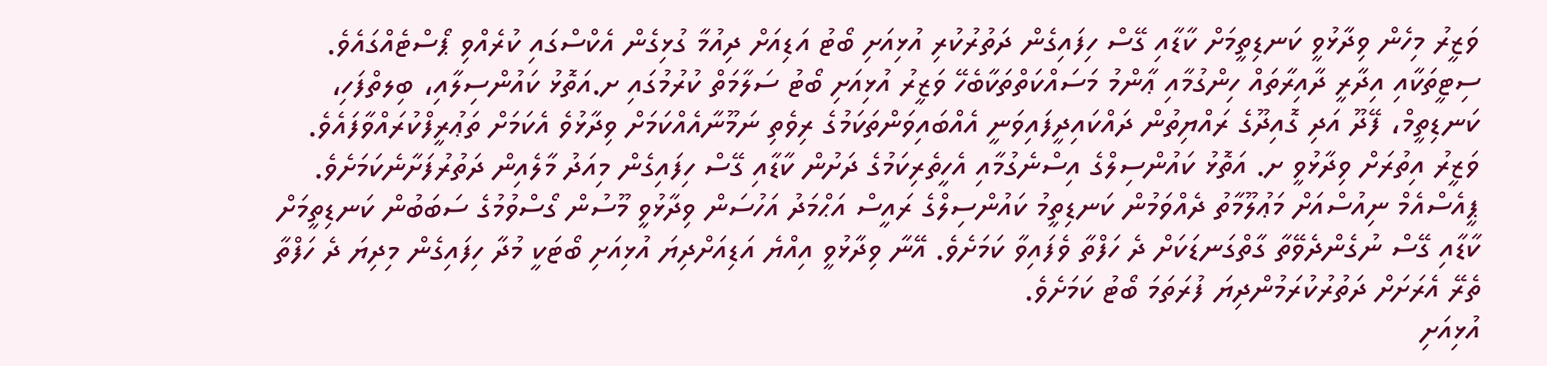ވަޒީރު މިހެން ވިދާޅުވީ ކަނޑިތީމަށް ކާޑާއި ގޭސް ހިފައިގެން ދަތުރުކުރި އުޅިއަށި ބޯޓު އަޑިއަށް ދިއުމާ ގުޅިގެން އެކްސްގައި ކުރެއްވި ޕޯސްޓެއްގައެވެ.
ސިޓީތަކާއި އިދާރީ ދާއިރާތައް ހިންގުމާއި ޢާންމު މަސައްކަތްތަކާބެހޭ ވަޒީރު އުޅިއަށި ބޯޓު ސަލާމަތް ކުރުމުގައި ށ.އަތޮޅު ކައުންސިލާއި، ބިލތްފަހި، ކަނޑިތީމް، ފޭދޫ އަދި ގޮއިދޫގެ ރައްޔިތުން ދައްކައިދީފައިވަނީ އެއްބައިވަންތަކަމުގެ ރިވެތި ނަމޫނާއެއްކަމަށް ވިދާޅުވެ އެކަމަށް ތަޢުރީފްކުރައްވާފައެވެ.
ވަޒީރު އިތުރަށް ވިދާޅުވީ ށ. އަތޮޅު ކައުންސިލްގެ އިސްނެގުމާއި އެހީތެރިކަމުގެ ދަށުން ކާޑާއި ގޭސް ހިފައިގެން މިއަދު މާލެއިން ދަތުރުފަށާނެކަމަށެވެ.
ޕީއެސްއެމް ނިއުސްއަށް މަޢުލޫމާތު ދެއްވަމުން ކަނޑިތީމު ކައުންސިލްގެ ރައީސް އަޙްމަދު އަހުސަން ވިދާޅުވީ މޫސުން ގޯސްވުމުގެ ސަބަބުން ކަނޑިތީމަށް ކާޑާއި ގޭސް ނުގެންދެވޭތާ ގާތްގަނޑަކަށް ދެ ހަފްތާ ވެފައިވާ ކަމަށެވެ. އޭނާ ވިދާޅުވީ އިއްޔެ އަޑިއަށްދިޔަ އުޅިއަށި ބޯޓަކީ މުދާ ހިފައިގެން މިދިޔަ ދެ ހަފްތާ ތެރޭ އެރަށަށް ދަތުރުކުރަމުންދިޔަ ފުރަތަމަ ބޯޓު ކަމަށެވެ.
އުޅިއަށި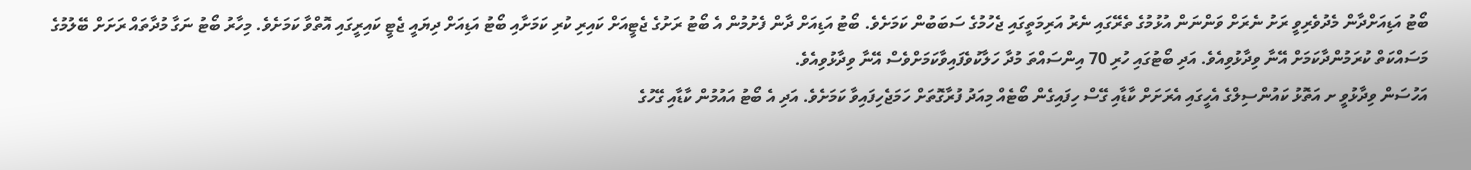ބޯޓު އަޑިއަށްދާން މެދުވެރިވީ ރަށު ނެރަށް ވަންނަން އުޅުމުގެ ތެރޭގައި ނެރު އަރިމަތީގައި ޖެހުމުގެ ސަބަބުން ކަމަށެވެ. ބޯޓު އަޑިއަށް ދާން ފެށުމުން އެ ބޯޓު ރަށުގެ ޖެޓީއަށް ކައިރި ކުރި ކަމަށާއި ބޯޓު އަޑިއަށް ދިޔައީ ޖެޓީ ކައިރީގައި އޮތްވާ ކަމަށެވެ. މިހާރު ބޯޓު ނަގާ މުދާތައް ރަށަށް ބޭލުމުގެ މަސައްކަތް ކުރަމުންދާކަމަށް އޭނާ ވިދާޅުވިއެވެ. އަދި ބޯޓުގައި ހުރި 70 އިންސައްތަ މުދާ ހަލާކުވެފައިވާކަމަށްވެސް އޭނާ ވިދާޅުވިއެވެ.
އަހުސަން ވިދާޅުވީ ށ އަތޮޅު ކައުންސިލްގެ އެހީގައި އެރަށަށް ކާޑާއި ގޭސް ހިފައިގެން ބޯޓެއް މިއަދު ފުރާގޮތަށް ހަމަޖެހިފައިވާ ކަމަށެވެ. އަދި އެ ބޯޓު އައުމުން ކާޑާއި ގޭހުގެ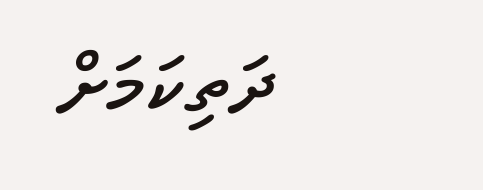ދަތިކަމަށް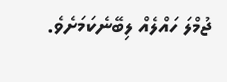ޖުމްލަ ހައްލެއް ލިބޭނެކަމަށެވެ.